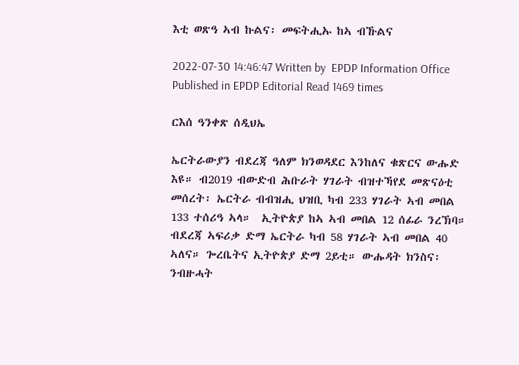እቲ ወጽዓ ኣብ ኩልና፡ መፍትሒኡ ከኣ ብኹልና

2022-07-30 14:46:47 Written by  EPDP Information Office Published in EPDP Editorial Read 1469 times

ርእሰ ዓንቀጽ ሰዲህኤ

ኤርትራውያን ብደረጃ ዓለም ክንወዳደር እንከለና ቁጽርና ውሑድ እዩ። ብ2019 ብውድብ ሕቡራት ሃገራት ብዝተኻየደ መጽናዕቲ መሰረት፡ ኤርትራ ብብዝሒ ህዝቢ ካብ 233 ሃገራት ኣብ መበል 133 ተሰሪዓ ኣላ።  ኢትዮጵያ ከኣ ኣብ መበል 12 ሰፊራ ንረኽባ። ብደረጃ ኣፍሪቃ ድማ ኤርትራ ካብ 58 ሃገራት ኣብ መበል 40 ኣለና። ጐረቤትና ኢትዮጵያ ድማ 2ይቲ። ውሑዳት ክንስና፡ ንብዙሓት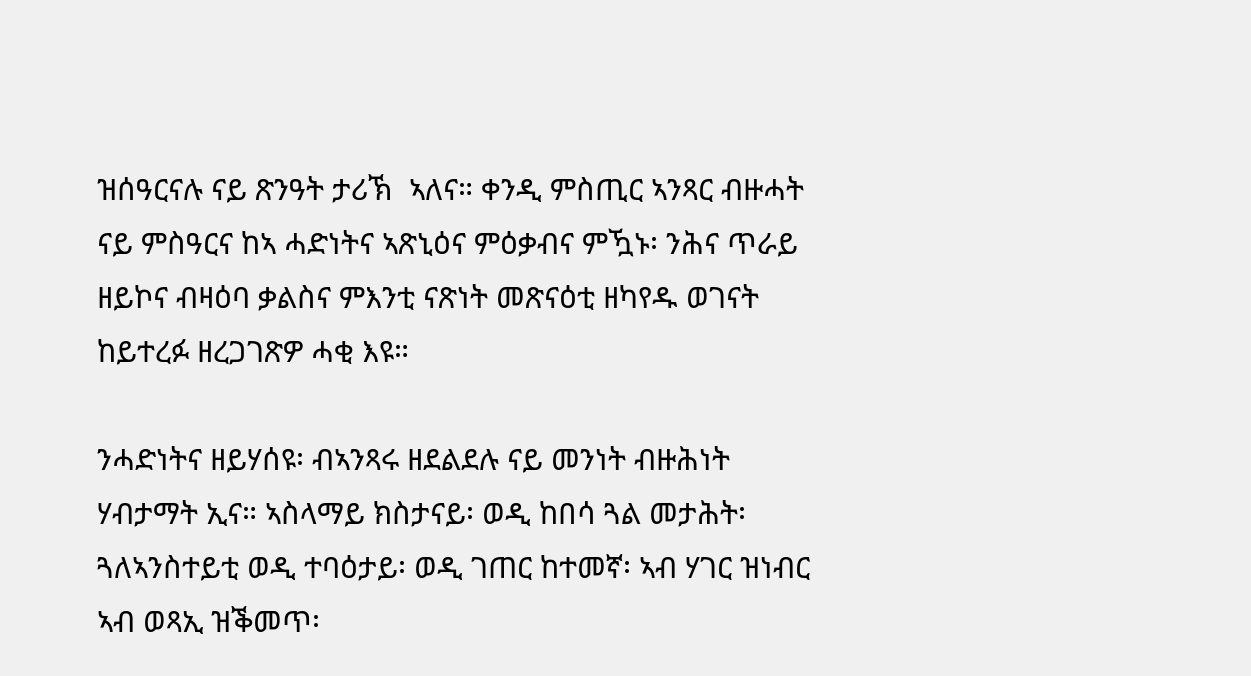ዝሰዓርናሉ ናይ ጽንዓት ታሪኽ  ኣለና። ቀንዲ ምስጢር ኣንጻር ብዙሓት ናይ ምስዓርና ከኣ ሓድነትና ኣጽኒዕና ምዕቃብና ምዃኑ፡ ንሕና ጥራይ ዘይኮና ብዛዕባ ቃልስና ምእንቲ ናጽነት መጽናዕቲ ዘካየዱ ወገናት ከይተረፉ ዘረጋገጽዎ ሓቂ እዩ።

ንሓድነትና ዘይሃሰዩ፡ ብኣንጻሩ ዘደልደሉ ናይ መንነት ብዙሕነት ሃብታማት ኢና። ኣስላማይ ክስታናይ፡ ወዲ ከበሳ ጓል መታሕት፡ ጓለኣንስተይቲ ወዲ ተባዕታይ፡ ወዲ ገጠር ከተመኛ፡ ኣብ ሃገር ዝነብር ኣብ ወጻኢ ዝቕመጥ፡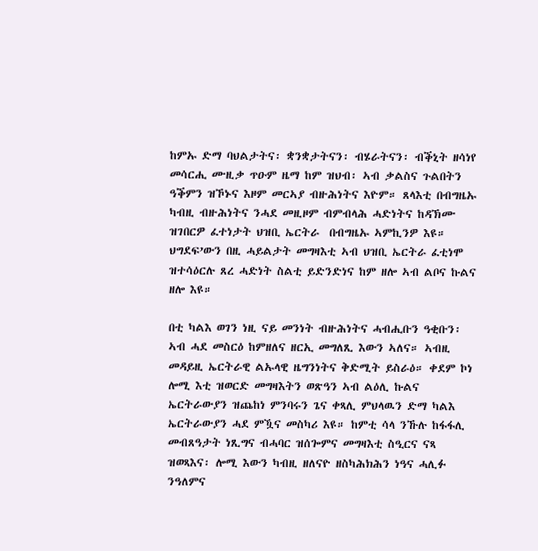ከምኡ ድማ ባህልታትና፡ ቋንቋታትናን፡ ብሄራትናን፡ ብቕኒት ዘሳነየ መሳርሒ ሙዚቃ ጥዑም ዜማ ከም ዝህብ፡ ኣብ ቃልስና ጉልበትን ዓቕምን ዝኾኑና እዞም መርኣያ ብዙሕነትና እዮም። ጸላእቲ በብግዜኡ ካብዚ ብዙሕነትና ንሓደ መዚዞም ብምብላሕ ሓድነትና ከዳኽሙ ዝገበርዎ ፈተነታት ህዝቢ ኤርትራ  በብግዜኡ ኣምኪንዎ እዩ። ህግደፍ’ውን በዚ ሓይልታት መግዛእቲ ኣብ ህዝቢ ኤርትራ ፈቲነሞ ዝተሳዕርሉ ጸረ ሓድነት ስልቲ ይድንድነና ከም ዘሎ ኣብ ልቦና ኩልና ዘሎ እዩ።

በቲ ካልእ ወገን ነዚ ናይ መንነት ብዙሕነትና ሓብሒቡን ዓቂቡን፡ ኣብ ሓደ መስርዕ ከምዘለና ዘርኢ መግለጺ እውን ኣለና። ኣብዚ መዳይዚ ኤርትራዊ ልኡላዊ ዜግንነትና ቅድሚት ይስራዕ። ቀደም ኮነ ሎሚ እቲ ዝወርድ መግዛእትን ወጽዓን ኣብ ልዕሊ ኩልና ኤርትራውያን ዝጨከነ ምንባሩን ጌና ቀጻሊ ምህላዉን ድማ ካልእ ኤርትራውያን ሓደ ምዃና መስካሪ እዩ። ከምቲ ሳላ ንኹሉ ከፋፋሊ መብጸዓታት ነጺግና ብሓባር ዝሰጐምና መግዛእቲ ስዒርና ናጻ ዝወጻእና፡ ሎሚ እውን ካብዚ ዘለናዮ ዘስካሕክሕን ነዓና ሓሊፉ ንዓለምና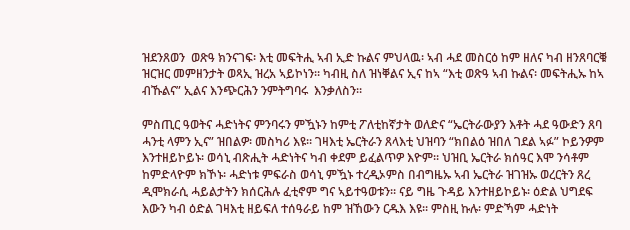ዝደንጸወን  ወጽዓ ክንናገፍ፡ እቲ መፍትሒ ኣብ ኢድ ኩልና ምህላዉ፡ ኣብ ሓደ መስርዕ ከም ዘለና ካብ ዘንጸባርቑ ዝርዝር መምዘንታት ወጻኢ ዝረአ ኣይኮነን። ካብዚ ስለ ዝነቐልና ኢና ከኣ “እቲ ወጽዓ ኣብ ኩልና፡ መፍትሒኡ ከኣ ብኹልና” ኢልና እንጭርሕን ንምትግባሩ  እንቃለስን።

ምስጢር ዓወትና ሓድነትና ምንባሩን ምዃኑን ከምቲ ፖለቲከኛታት ወለድና “ኤርትራውያን እቶት ሓደ ዓውድን ጸባ ሓንቲ ላምን ኢና” ዝበልዎ፡ መስካሪ እዩ። ገዛእቲ ኤርትራን ጸላእቲ ህዝባን “ክበልዕ ዝበለ ገደል ኣፉ” ኮይንዎም እንተዘይኮይኑ፡ ወሳኒ ብጽሒት ሓድነትና ካብ ቀደም ይፈልጥዎ እዮም። ህዝቢ ኤርትራ ክሰዓር እሞ ንሳቶም ከምድላዮም ክኾኑ፡ ሓድነቱ ምፍራስ ወሳኒ ምዃኑ ተረዲኦምስ በብግዜኡ ኣብ ኤርትራ ዝገዝኡ ወረርትን ጸረ ዲሞክራሲ ሓይልታትን ክሰርሕሉ ፈቲኖም ግና ኣይተዓወቱን። ናይ ግዜ ጉዳይ እንተዘይኮይኑ፡ ዕድል ህግደፍ እውን ካብ ዕድል ገዛእቲ ዘይፍለ ተሰዓራይ ከም ዝኸውን ርዱእ እዩ። ምስዚ ኩሉ፡ ምድኻም ሓድነት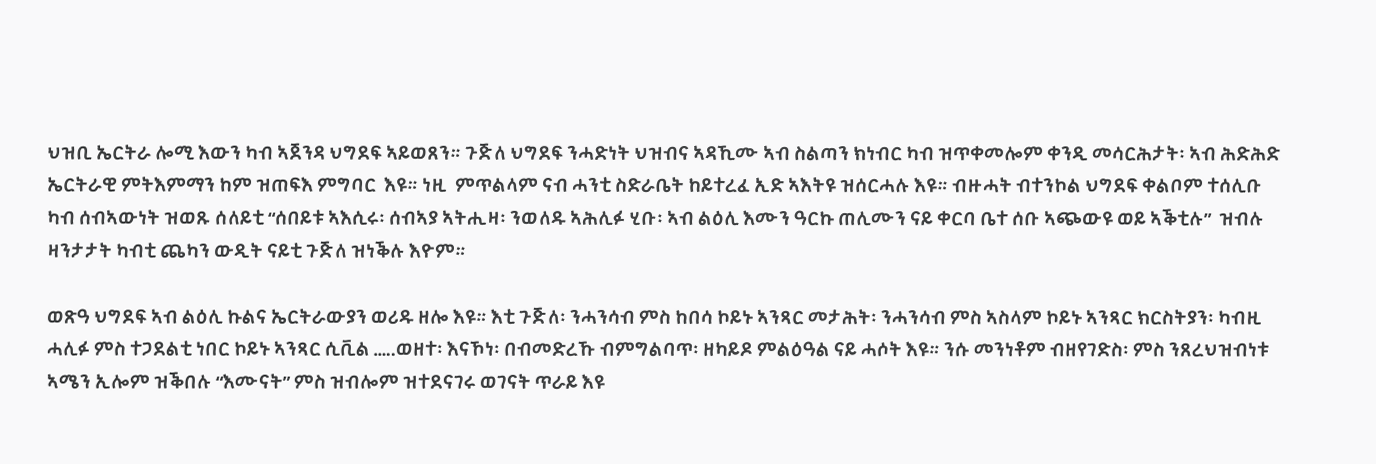ህዝቢ ኤርትራ ሎሚ እውን ካብ ኣጀንዳ ህግደፍ ኣይወጸን። ጉጅለ ህግደፍ ንሓድነት ህዝብና ኣዳኺሙ ኣብ ስልጣን ክነብር ካብ ዝጥቀመሎም ቀንዲ መሳርሕታት፡ ኣብ ሕድሕድ ኤርትራዊ ምትእምማን ከም ዝጠፍእ ምግባር  እዩ። ነዚ  ምጥልላም ናብ ሓንቲ ስድራቤት ከይተረፈ ኢድ ኣእትዩ ዝሰርሓሉ እዩ። ብዙሓት ብተንኮል ህግደፍ ቀልቦም ተሰሊቡ ካብ ሰብኣውነት ዝወጹ ሰለይቲ “ሰበይቱ ኣእሲሩ፡ ሰብኣያ ኣትሒዛ፡ ንወለዱ ኣሕሊፉ ሂቡ፡ ኣብ ልዕሊ እሙን ዓርኩ ጠሊሙን ናይ ቀርባ ቤተ ሰቡ ኣጭውዩ ወይ ኣቕቲሉ”  ዝብሉ ዛንታታት ካብቲ ጨካን ውዲት ናይቲ ጉጅለ ዝነቕሉ እዮም።

ወጽዓ ህግደፍ ኣብ ልዕሊ ኩልና ኤርትራውያን ወሪዱ ዘሎ እዩ። እቲ ጉጅለ፡ ንሓንሳብ ምስ ከበሳ ኮይኑ ኣንጻር መታሕት፡ ንሓንሳብ ምስ ኣስላም ኮይኑ ኣንጻር ክርስትያን፡ ካብዚ ሓሊፉ ምስ ተጋደልቲ ነበር ኮይኑ ኣንጻር ሲቪል …..ወዘተ፡ እናኾነ፡ በብመድረኹ ብምግልባጥ፡ ዘካይዶ ምልዕዓል ናይ ሓሶት እዩ። ንሱ መንነቶም ብዘየገድስ፡ ምስ ንጸረህዝብነቱ ኣሜን ኢሎም ዝቕበሉ “እሙናት” ምስ ዝብሎም ዝተደናገሩ ወገናት ጥራይ እዩ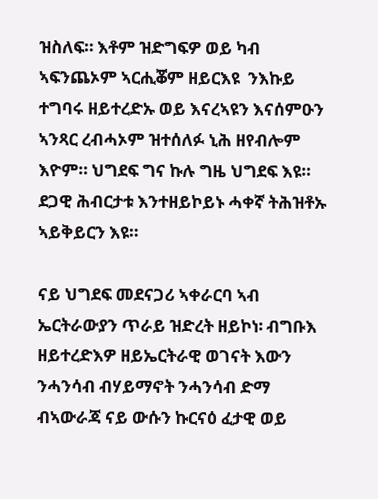ዝስለፍ። እቶም ዝድግፍዎ ወይ ካብ ኣፍንጨኦም ኣርሒቖም ዘይርእዩ  ንእኩይ ተግባሩ ዘይተረድኡ ወይ እናረኣዩን እናሰምዑን ኣንጻር ረብሓኦም ዝተሰለፉ ኒሕ ዘየብሎም እዮም። ህግደፍ ግና ኩሉ ግዜ ህግደፍ እዩ። ደጋዊ ሕብርታቱ እንተዘይኮይኑ ሓቀኛ ትሕዝቶኡ ኣይቅይርን እዩ።

ናይ ህግደፍ መደናጋሪ ኣቀራርባ ኣብ ኤርትራውያን ጥራይ ዝድረት ዘይኮነ፡ ብግቡእ ዘይተረድእዎ ዘይኤርትራዊ ወገናት እውን ንሓንሳብ ብሃይማኖት ንሓንሳብ ድማ ብኣውራጃ ናይ ውሱን ኩርናዕ ፈታዊ ወይ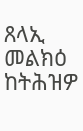ጸላኢ መልክዕ ከትሕዝዎ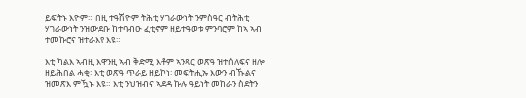ይፍትኑ እዮም። በዚ ተዓሽዮም ትሕቲ ሃገራውነት ንምስዓር ብትሕቲ ሃገራውነት ንዝውደቡ ከተባብዑ ፈቲኖም ዘይተዓወቱ ምንባሮም ከኣ ኣብ ተመኩሮና ዝተራእየ እዩ።

እቲ ካልእ ኣብዚ እዋንዚ ኣብ ቅድሚ እቶም ኣንጻር ወጽዓ ዝተሰለፍና ዘሎ ዘይሕበል ሓቂ፡ እቲ ወጽዓ ጥራይ ዘይኮነ፡ መፍትሒኡ እውን ብኹልና ዝመጽእ ምዃኑ እዩ። እቲ ንህዝብና ኣደዳ ኩሉ ዓይነት መከራን ስደትን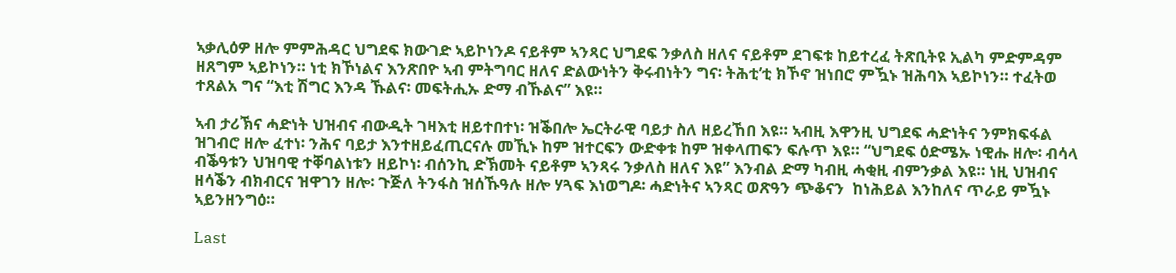ኣቃሊዕዎ ዘሎ ምምሕዳር ህግደፍ ክውገድ ኣይኮነንዶ ናይቶም ኣንጻር ህግደፍ ንቃለስ ዘለና ናይቶም ደገፍቱ ከይተረፈ ትጽቢትዩ ኢልካ ምድምዳም ዘጸግም ኣይኮነን። ነቲ ክኾነልና እንጽበዮ ኣብ ምትግባር ዘለና ድልውነትን ቅሩብነትን ግና፡ ትሕቲ’ቲ ክኾኖ ዝነበሮ ምዃኑ ዝሕባእ ኣይኮነን። ተፈትወ ተጸልአ ግና “እቲ ሽግር እንዳ ኹልና፡ መፍትሒኡ ድማ ብኹልና” እዩ።

ኣብ ታሪኽና ሓድነት ህዝብና ብውዲት ገዛእቲ ዘይተበተነ፡ ዝቕበሎ ኤርትራዊ ባይታ ስለ ዘይረኸበ እዩ። ኣብዚ እዋንዚ ህግደፍ ሓድነትና ንምክፍፋል ዝገብሮ ዘሎ ፈተነ፡ ንሕና ባይታ እንተዘይፈጢርናሉ መኺኑ ከም ዝተርፍን ውድቀቱ ከም ዝቀላጠፍን ፍሉጥ እዩ። “ህግደፍ ዕድሜኡ ነዊሑ ዘሎ፡ ብሳላ ብቕዓቱን ህዝባዊ ተቐባልነቱን ዘይኮነ፡ ብሰንኪ ድኽመት ናይቶም ኣንጻሩ ንቃለስ ዘለና እዩ” እንብል ድማ ካብዚ ሓቂዚ ብምንቃል እዩ። ነዚ ህዝብና ዘሳቕን ብክብርና ዝዋገን ዘሎ፡ ጉጅለ ትንፋስ ዝሰኹዓሉ ዘሎ ሃጓፍ እነወግዶ፡ ሓድነትና ኣንጻር ወጽዓን ጭቆናን  ከነሕይል እንከለና ጥራይ ምዃኑ ኣይንዘንግዕ።

Last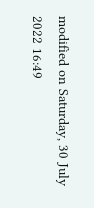modified on Saturday, 30 July 2022 16:49